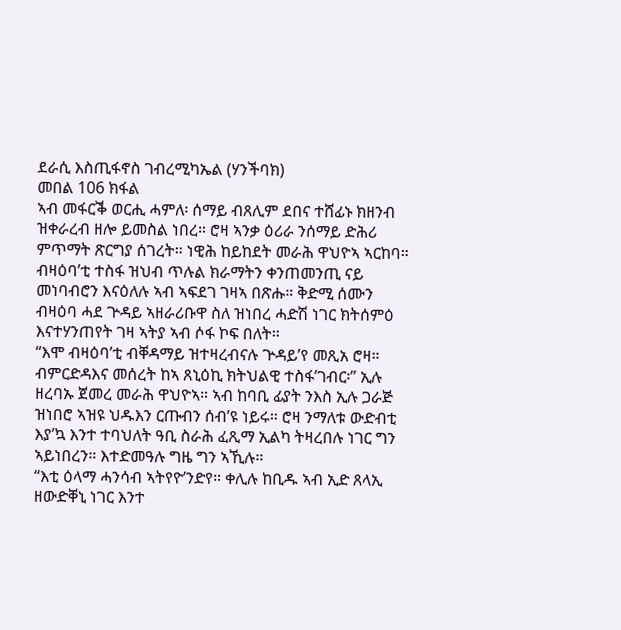ደራሲ እስጢፋኖስ ገብረሚካኤል (ሃንችባክ)
መበል 106 ክፋል
ኣብ መፋርቕ ወርሒ ሓምለ፡ ሰማይ ብጸሊም ደበና ተሸፊኑ ክዘንብ ዝቀራረብ ዘሎ ይመስል ነበረ። ሮዛ ኣንቃ ዕሪራ ንሰማይ ድሕሪ ምጥማት ጽርግያ ሰገረት። ነዊሕ ከይከደት መራሕ ዋህዮኣ ኣርከባ። ብዛዕባ’ቲ ተስፋ ዝህብ ጥሉል ክራማትን ቀንጠመንጢ ናይ መነባብሮን እናዕለሉ ኣብ ኣፍደገ ገዛኣ በጽሑ። ቅድሚ ሰሙን ብዛዕባ ሓደ ጕዳይ ኣዘራሪቡዋ ስለ ዝነበረ ሓድሽ ነገር ክትሰምዕ እናተሃንጠየት ገዛ ኣትያ ኣብ ሶፋ ኮፍ በለት።
“እሞ ብዛዕባ’ቲ ብቐዳማይ ዝተዛረብናሉ ጕዳይ’የ መጺአ ሮዛ። ብምርድዳእና መሰረት ከኣ ጸኒዕኪ ክትህልዊ ተስፋ’ገብር፡” ኢሉ ዘረባኡ ጀመረ መራሕ ዋህዮኣ። ኣብ ከባቢ ፊያት ንእስ ኢሉ ጋራጅ ዝነበሮ ኣዝዩ ህዱእን ርጡብን ሰብ’ዩ ነይሩ። ሮዛ ንማለቱ ውድብቲ እያ’ኳ እንተ ተባህለት ዓቢ ስራሕ ፈጺማ ኢልካ ትዛረበሉ ነገር ግን ኣይነበረን። እተድመዓሉ ግዜ ግን ኣኺሉ።
“እቲ ዕላማ ሓንሳብ ኣትየዮ’ንድየ። ቀሊሉ ከቢዱ ኣብ ኢድ ጸላኢ ዘውድቐኒ ነገር እንተ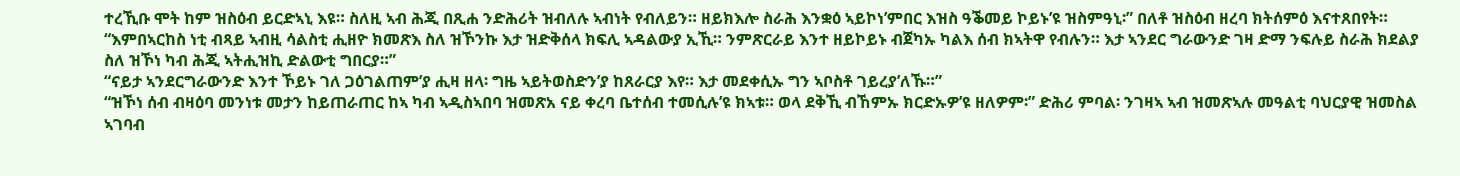ተረኺቡ ሞት ከም ዝስዕብ ይርድኣኒ እዩ። ስለዚ ኣብ ሕጂ በጺሐ ንድሕሪት ዝብለሉ ኣብነት የብለይን። ዘይክእሎ ስራሕ እንቋዕ ኣይኮነ’ምበር እዝስ ዓቕመይ ኮይኑ’ዩ ዝስምዓኒ፡” በለቶ ዝስዕብ ዘረባ ክትሰምዕ እናተጸበየት።
“እምበኣርከስ ነቲ ብጻይ ኣብዚ ሳልስቲ ሒዘዮ ክመጽእ ስለ ዝኾንኩ እታ ዝድቅሰላ ክፍሊ ኣዳልውያ ኢኺ። ንምጽርራይ እንተ ዘይኮይኑ ብጀካኡ ካልእ ሰብ ክኣትዋ የብሉን። እታ ኣንደር ግራውንድ ገዛ ድማ ንፍሉይ ስራሕ ክደልያ ስለ ዝኾነ ካብ ሕጂ ኣትሒዝኪ ድልውቲ ግበርያ።”
“ናይታ ኣንደርግራውንድ እንተ ኾይኑ ገለ ጋዕገልጠም’ያ ሒዛ ዘላ፡ ግዜ ኣይትወስድን’ያ ከጸራርያ እየ። እታ መደቀሲኡ ግን ኣቦስቶ ገይረያ’ለኹ።”
“ዝኾነ ሰብ ብዛዕባ መንነቱ መታን ከይጠራጠር ከኣ ካብ ኣዲስኣበባ ዝመጽአ ናይ ቀረባ ቤተሰብ ተመሲሉ’ዩ ክኣቱ። ወላ ደቅኺ ብኸምኡ ክርድኡዎ’ዩ ዘለዎም፡” ድሕሪ ምባል፡ ንገዛኣ ኣብ ዝመጽኣሉ መዓልቲ ባህርያዊ ዝመስል ኣገባብ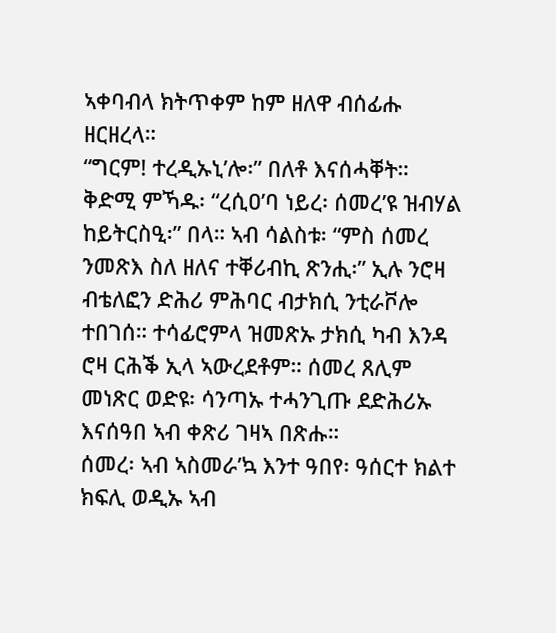ኣቀባብላ ክትጥቀም ከም ዘለዋ ብሰፊሑ ዘርዘረላ።
“ግርም! ተረዲኡኒ’ሎ፡” በለቶ እናሰሓቐት።
ቅድሚ ምኻዱ፡ “ረሲዐ’ባ ነይረ፡ ሰመረ’ዩ ዝብሃል ከይትርስዒ፡” በላ። ኣብ ሳልስቱ፡ “ምስ ሰመረ ንመጽእ ስለ ዘለና ተቐሪብኪ ጽንሒ፡” ኢሉ ንሮዛ ብቴለፎን ድሕሪ ምሕባር ብታክሲ ንቲራቮሎ ተበገሰ። ተሳፊሮምላ ዝመጽኡ ታክሲ ካብ እንዳ ሮዛ ርሕቕ ኢላ ኣውረደቶም። ሰመረ ጸሊም መነጽር ወድዩ፡ ሳንጣኡ ተሓንጊጡ ደድሕሪኡ እናሰዓበ ኣብ ቀጽሪ ገዛኣ በጽሑ።
ሰመረ፡ ኣብ ኣስመራ’ኳ እንተ ዓበየ፡ ዓሰርተ ክልተ ክፍሊ ወዲኡ ኣብ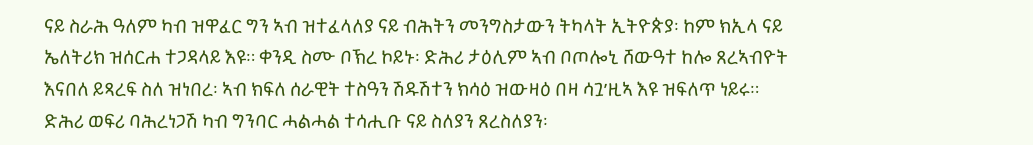ናይ ስራሕ ዓለም ካብ ዝዋፈር ግን ኣብ ዝተፈላለያ ናይ ብሕትን መንግስታውን ትካላት ኢትዮጵያ፡ ከም ክኢላ ናይ ኤለትሪክ ዝሰርሐ ተጋዳላይ እዩ። ቀንዲ ስሙ ቦኽረ ኮይኑ፡ ድሕሪ ታዕሊም ኣብ ቦጦሎኒ ሸውዓተ ከሎ ጸረኣብዮት እናበለ ይጻረፍ ስለ ዝነበረ፡ ኣብ ክፍለ ሰራዊት ተስዓን ሽዱሽተን ክሳዕ ዝውዛዕ በዛ ሳጓ’ዚኣ እዩ ዝፍለጥ ነይሩ። ድሕሪ ወፍሪ ባሕረነጋሽ ካብ ግንባር ሓልሓል ተሳሒቡ ናይ ስለያን ጸረስለያን፡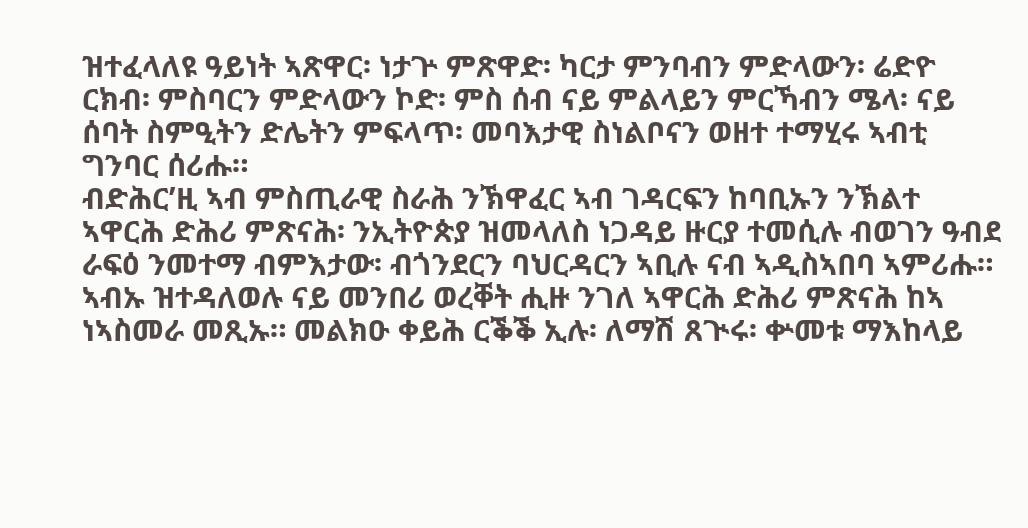ዝተፈላለዩ ዓይነት ኣጽዋር፡ ነታጕ ምጽዋድ፡ ካርታ ምንባብን ምድላውን፡ ሬድዮ ርክብ፡ ምስባርን ምድላውን ኮድ፡ ምስ ሰብ ናይ ምልላይን ምርኻብን ሜላ፡ ናይ ሰባት ስምዒትን ድሌትን ምፍላጥ፡ መባእታዊ ስነልቦናን ወዘተ ተማሂሩ ኣብቲ ግንባር ሰሪሑ።
ብድሕር’ዚ ኣብ ምስጢራዊ ስራሕ ንኽዋፈር ኣብ ገዳርፍን ከባቢኡን ንኽልተ ኣዋርሕ ድሕሪ ምጽናሕ፡ ንኢትዮጵያ ዝመላለስ ነጋዳይ ዙርያ ተመሲሉ ብወገን ዓብደ ራፍዕ ንመተማ ብምእታው፡ ብጎንደርን ባህርዳርን ኣቢሉ ናብ ኣዲስኣበባ ኣምሪሑ። ኣብኡ ዝተዳለወሉ ናይ መንበሪ ወረቐት ሒዙ ንገለ ኣዋርሕ ድሕሪ ምጽናሕ ከኣ ነኣስመራ መጺኡ። መልክዑ ቀይሕ ርቕቕ ኢሉ፡ ለማሽ ጸጒሩ፡ ቍመቱ ማእከላይ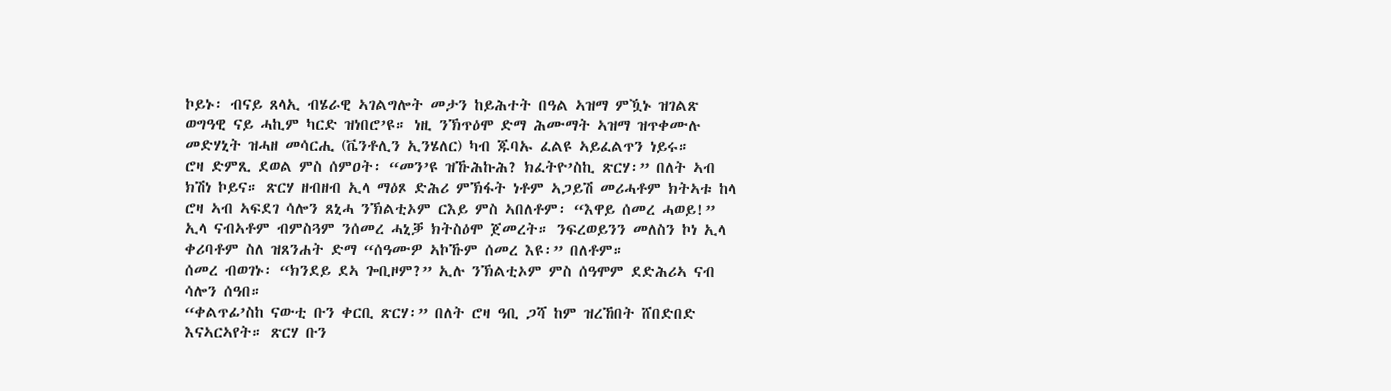ኮይኑ፡ ብናይ ጸላኢ ብሄራዊ ኣገልግሎት መታን ከይሕተት በዓል ኣዝማ ምዃኑ ዝገልጽ ወግዓዊ ናይ ሓኪም ካርድ ዝነበሮ’ዩ። ነዚ ንኽጥዕሞ ድማ ሕሙማት ኣዝማ ዝጥቀሙሉ መድሃኒት ዝሓዘ መሳርሒ (ቬንቶሊን ኢንሄለር) ካብ ጁባኡ ፈልዩ ኣይፈልጥን ነይሩ።
ሮዛ ድምጺ ደወል ምስ ሰምዐት፡ “መን’ዩ ዝኹሕኩሕ? ክፈትዮ’ስኪ ጽርሃ፡” በለት ኣብ ክሽነ ኮይና። ጽርሃ ዘብዘብ ኢላ ማዕጾ ድሕሪ ምኽፋት ነቶም ኣጋይሽ መሪሓቶም ክትኣቱ ከላ ሮዛ ኣብ ኣፍደገ ሳሎን ጸኒሓ ንኽልቲኦም ርእይ ምስ ኣበለቶም፡ “እዋይ ሰመረ ሓወይ!” ኢላ ናብኣቶም ብምስጓም ንሰመረ ሓኒቓ ክትስዕሞ ጀመረት። ንፍረወይንን መለስን ኮነ ኢላ ቀሪባቶም ስለ ዝጸንሐት ድማ “ሰዓሙዎ ኣኮኹም ሰመረ እዩ፡” በለቶም።
ሰመረ ብወገኑ፡ “ክንደይ ደኣ ጐቢዞም?” ኢሉ ንኽልቲኦም ምስ ሰዓሞም ደድሕሪኣ ናብ ሳሎን ሰዓበ።
“ቀልጥፊ’ስከ ናውቲ ቡን ቀርቢ ጽርሃ፡” በለት ሮዛ ዓቢ ጋሻ ከም ዝረኸበት ሸበድበድ እናኣርኣየት። ጽርሃ ቡን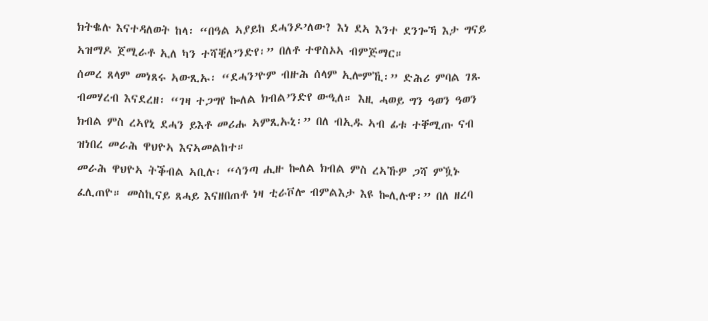ክትቈሉ እናተዳለወት ከላ፡ “በዓል ኣያይከ ደሓንዶ’ለው? እነ ደኣ እንተ ደንጐኻ እታ ግናይ ኣዝማዶ ጀሚራቶ ኢለ ካን ተሻቒለ’ንድየ፡” በለቶ ተዋስኦኣ ብምጅማር።
ሰመረ ጸላም መነጸሩ ኣውጺኡ፡ “ደሓን’ዮም ብዙሕ ሰላም ኢሎምኺ፡” ድሕሪ ምባል ገጹ ብመሃረብ እናደረዘ፡ “ገዛ ተጋግየ ኰለል ክብል’ንድየ ውዒለ። እዚ ሓወይ ግን ዓወን ዓወን ክብል ምስ ረኣየኒ ደሓን ይእቶ መሪሑ ኣምጺኡኒ፡” በለ ብኢዱ ኣብ ፊቱ ተቐሚጡ ናብ ዝነበረ መራሕ ዋህዮኣ እናኣመልከተ።
መራሕ ዋህዮኣ ትቕብል ኣቢሉ፡ “ሳንጣ ሒዙ ኰለል ክብል ምስ ረኣኹዎ ጋሻ ምዃኑ ፈሊጠዮ። መስኪናይ ጸሓይ እናዘበጠቶ ነዛ ቲራቮሎ ብምልእታ እዩ ኰሊሉዋ፡” በለ ዘረባ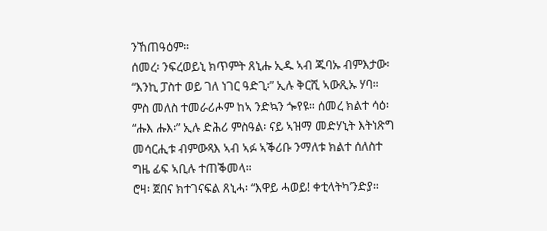ንኸጠዓዕም።
ሰመረ፡ ንፍረወይኒ ክጥምት ጸኒሑ ኢዱ ኣብ ጁባኡ ብምእታው፡ “እንኪ ፓስተ ወይ ገለ ነገር ዓድጊ፡” ኢሉ ቅርሺ ኣውጺኡ ሃባ። ምስ መለስ ተመራሪሖም ከኣ ንድኳን ጐየዩ። ሰመረ ክልተ ሳዕ፡ “ሑእ ሑእ፡” ኢሉ ድሕሪ ምስዓል፡ ናይ ኣዝማ መድሃኒት እትነጽግ መሳርሒቱ ብምውጻእ ኣብ ኣፉ ኣቕሪቡ ንማለቱ ክልተ ሰለስተ ግዜ ፊፍ ኣቢሉ ተጠቕመላ።
ሮዛ፡ ጀበና ክተገናፍል ጸኒሓ፡ “እዋይ ሓወይ! ቀቲላትካ’ንድያ።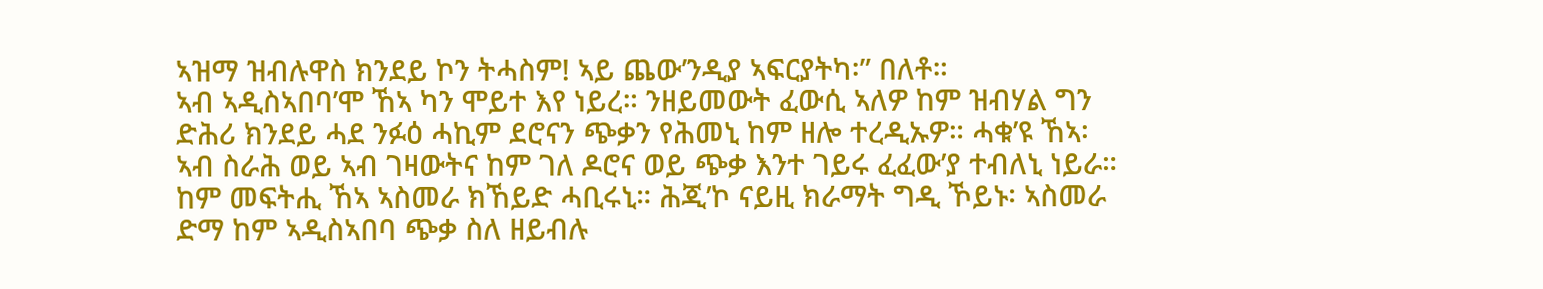ኣዝማ ዝብሉዋስ ክንደይ ኮን ትሓስም! ኣይ ጨው’ንዲያ ኣፍርያትካ፡” በለቶ።
ኣብ ኣዲስኣበባ’ሞ ኸኣ ካን ሞይተ እየ ነይረ። ንዘይመውት ፈውሲ ኣለዎ ከም ዝብሃል ግን ድሕሪ ክንደይ ሓደ ንፉዕ ሓኪም ደሮናን ጭቃን የሕመኒ ከም ዘሎ ተረዲኡዎ። ሓቁ’ዩ ኸኣ፡ ኣብ ስራሕ ወይ ኣብ ገዛውትና ከም ገለ ዶሮና ወይ ጭቃ እንተ ገይሩ ፈፈው’ያ ተብለኒ ነይራ። ከም መፍትሒ ኸኣ ኣስመራ ክኸይድ ሓቢሩኒ። ሕጂ’ኮ ናይዚ ክራማት ግዲ ኾይኑ፡ ኣስመራ ድማ ከም ኣዲስኣበባ ጭቃ ስለ ዘይብሉ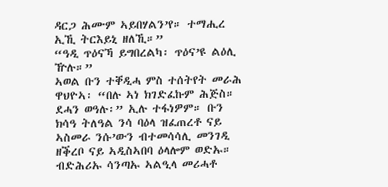ዳርጋ ሕሙም ኣይበሃልን’የ። ተማሒረ ኢኺ ትርእይኒ ዘለኺ።”
“ዓዲ ጥዕናኻ ይግበረልካ፡ ጥዕና’ዩ ልዕሊ ዅሉ።”
ኣወል ቡን ተቐዲሓ ምስ ተሰትየት መራሕ ዋህዮኣ፡ “በሉ ኣነ ክገድፈኩም ሕጅስ። ደሓን ወዓሉ፡” ኢሉ ተፋነዎም። ቡን ክሳዓ ትለዓል ንሳ ባዕላ ዝፈጠረቶ ናይ ኣስመራ ንሱ’ውን ብተመሳሳሊ መንገዲ ዘቕረቦ ናይ ኣዲስኣበባ ዕላሎም ወድኡ። ብድሕሪኡ ሳንጣኡ ኣልዒላ መሪሓቶ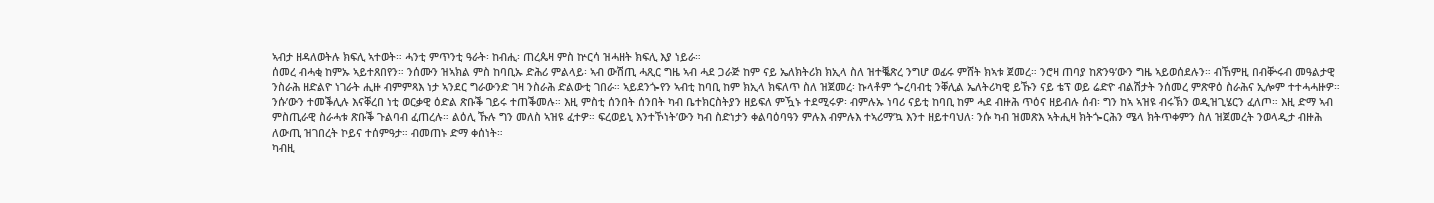ኣብታ ዘዳለወትሉ ክፍሊ ኣተወት። ሓንቲ ምጥንቲ ዓራት፡ ከብሒ፡ ጠረጴዛ ምስ ኵርሳ ዝሓዘት ክፍሊ እያ ነይራ።
ሰመረ ብሓቂ ከምኡ ኣይተጸበየን። ንሰሙን ዝኣክል ምስ ከባቢኡ ድሕሪ ምልላይ፡ ኣብ ውሽጢ ሓጺር ግዜ ኣብ ሓደ ጋራጅ ከም ናይ ኤለክትሪክ ክኢላ ስለ ዝተቘጽረ ንግሆ ወፊሩ ምሸት ክኣቱ ጀመረ። ንሮዛ ጠባያ ከጽንዓ’ውን ግዜ ኣይወሰደሉን። ብኸምዚ በብቝሩብ መዓልታዊ ንስራሕ ዘድልዮ ነገራት ሒዙ ብምምጻእ ነታ ኣንደር ግራውንድ ገዛ ንስራሕ ድልውቲ ገበራ። ኣይደንጐየን ኣብቲ ከባቢ ከም ክኢላ ክፍለጥ ስለ ዝጀመረ፡ ኩላቶም ጐረባብቲ ንቐሊል ኤለትሪካዊ ይኹን ናይ ቴፕ ወይ ሬድዮ ብልሽታት ንሰመረ ምጽዋዕ ስራሕና ኢሎም ተተሓሓዙዎ። ንሱ’ውን ተመቕሊሉ እናቐረበ ነቲ ወርቃዊ ዕድል ጽቡቕ ገይሩ ተጠቕመሉ። እዚ ምስቲ ሰንበት ሰንበት ካብ ቤተክርስትያን ዘይፍለ ምዃኑ ተደሚሩዎ፡ ብምሉኡ ነባሪ ናይቲ ከባቢ ከም ሓደ ብዙሕ ጥዕና ዘይብሉ ሰብ፡ ግን ከኣ ኣዝዩ ብሩኽን ወዲዝጊሄርን ፈለጦ። እዚ ድማ ኣብ ምስጢራዊ ስራሓቱ ጽቡቕ ጉልባብ ፈጠረሉ። ልዕሊ ኹሉ ግን መለስ ኣዝዩ ፈተዎ። ፍረወይኒ እንተኾነት’ውን ካብ ስድነታን ቀልባዕባዓን ምሉእ ብምሉእ ተኣሪማ’ኳ እንተ ዘይተባህለ፡ ንሱ ካብ ዝመጽእ ኣትሒዛ ክትጐርሕን ሜላ ክትጥቀምን ስለ ዝጀመረት ንወላዲታ ብዙሕ ለውጢ ዝገበረት ኮይና ተሰምዓታ። ብመጠኑ ድማ ቀሰነት።
ካብዚ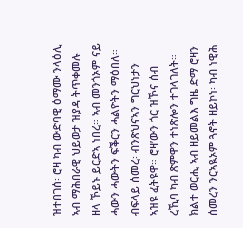ዝተበገሰ፡ ሮዛ ካብ ውድባዊ ዕማሙ ንላዕሊ ኣብ ማሕበራዊ ህይወታ ዝያዳ ትጥቀመሉ ዘላ ኾይኑ ይርድኣ ነበረ። ኣብ መንጎኦም ናይ ሓውን ሓውትን ፍቕርን ሓልዮትን ማዕበለ። ብፍላይ ሰመረ፡ ብንጽህናኣን ግርህነታን ኣዝዩ ፈትዩዋ። ሮዛ’ውን ጎር ዝኾና ሰብ ረኺባ ካብ ጽምዋን ተነጽሎን ተገላገለት። ክልተ ወርሒ ኣብ ዘይመልእ ግዜ ድማ ሮዛን ሰመረን ንርኣዪኦም ጓኖት ዘይኮነ፡ ካብ ነዊሕ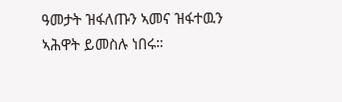ዓመታት ዝፋለጡን ኣመና ዝፋተዉን ኣሕዋት ይመስሉ ነበሩ።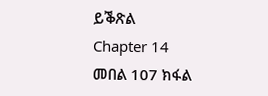ይቕጽል
Chapter 14
መበል 107 ክፋል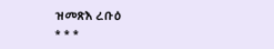ዝመጽእ ረቡዕ
* * *